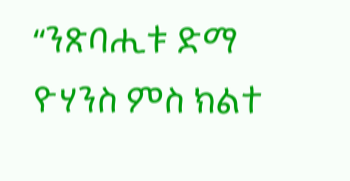“ንጽባሒቱ ድማ ዮሃንስ ምስ ክልተ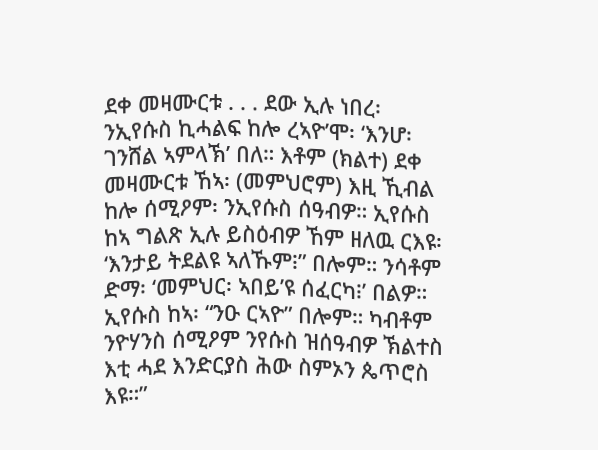ደቀ መዛሙርቱ . . . ደው ኢሉ ነበረ፡ ንኢየሱስ ኪሓልፍ ከሎ ረኣዮ’ሞ፡ ‘እንሆ፡ ገንሸል ኣምላኽ’ በለ። እቶም (ክልተ) ደቀ መዛሙርቱ ኸኣ፡ (መምህሮም) እዚ ኺብል ከሎ ሰሚዖም፡ ንኢየሱስ ሰዓብዎ። ኢየሱስ ከኣ ግልጽ ኢሉ ይስዕብዎ ኸም ዘለዉ ርእዩ፡ ‘እንታይ ትደልዩ ኣለኹም፧” በሎም። ንሳቶም ድማ፡ ‘መምህር፡ ኣበይ’ዩ ሰፈርካ፧’ በልዎ። ኢየሱስ ከኣ፡ “ንዑ ርኣዮ” በሎም። ካብቶም ንዮሃንስ ሰሚዖም ንየሱስ ዝሰዓብዎ ኽልተስ እቲ ሓደ እንድርያስ ሕው ስምኦን ጴጥሮስ እዩ።”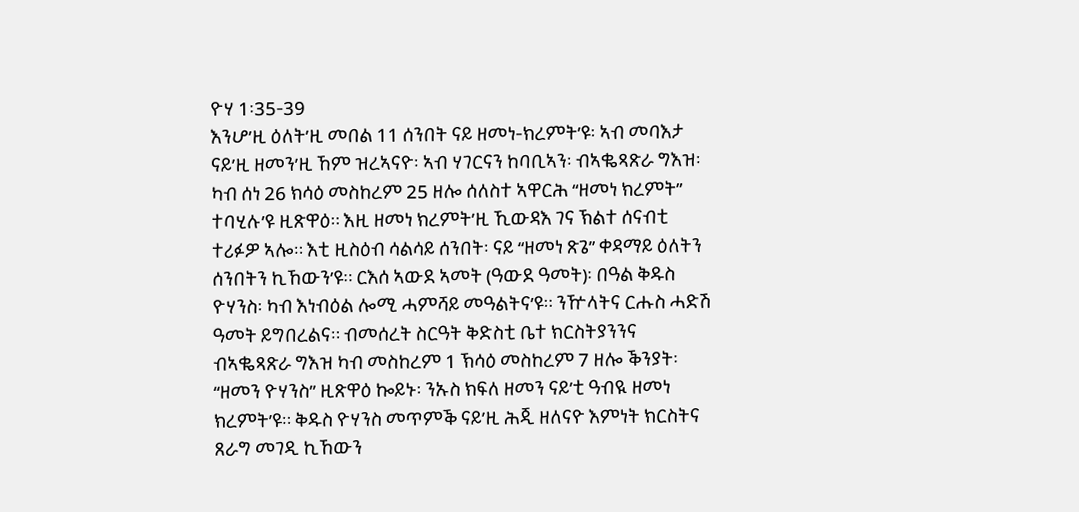ዮሃ 1፡35-39
እንሆ’ዚ ዕለት’ዚ መበል 11 ሰንበት ናይ ዘመነ-ክረምት’ዩ፡ ኣብ መባእታ ናይ’ዚ ዘመን’ዚ ኸም ዝረኣናዮ፡ ኣብ ሃገርናን ከባቢኣን፡ ብኣቈጻጽራ ግእዝ፡ ካብ ሰነ 26 ክሳዕ መስከረም 25 ዘሎ ሰለስተ ኣዋርሕ “ዘመነ ክረምት” ተባሂሉ’ዩ ዚጽዋዕ። እዚ ዘመነ ክረምት’ዚ ኺውዳእ ገና ኽልተ ሰናብቲ ተሪፉዎ ኣሎ። እቲ ዚስዕብ ሳልሳይ ሰንበት፡ ናይ “ዘመነ ጽጌ” ቀዳማይ ዕለትን ሰንበትን ኪኸውን’ዩ። ርእሰ ኣውደ ኣመት (ዓውደ ዓመት)፡ በዓል ቅዱስ ዮሃንስ፡ ካብ እነብዕል ሎሚ ሓምሻይ መዓልትና’ዩ። ንዅላትና ርሑስ ሓድሽ ዓመት ይግበረልና። ብመሰረት ስርዓት ቅድስቲ ቤተ ክርስትያንንና ብኣቈጻጽራ ግእዝ ካብ መስከረም 1 ኽሳዕ መስከረም 7 ዘሎ ቕንያት፡ “ዘመን ዮሃንስ” ዚጽዋዕ ኰይኑ፡ ንኡስ ክፍለ ዘመን ናይ’ቲ ዓብዪ ዘመነ ክረምት’ዩ። ቅዱስ ዮሃንስ መጥምቕ ናይ’ዚ ሕጂ ዘለናዮ እምነት ክርስትና ጸራግ መገዲ ኪኸውን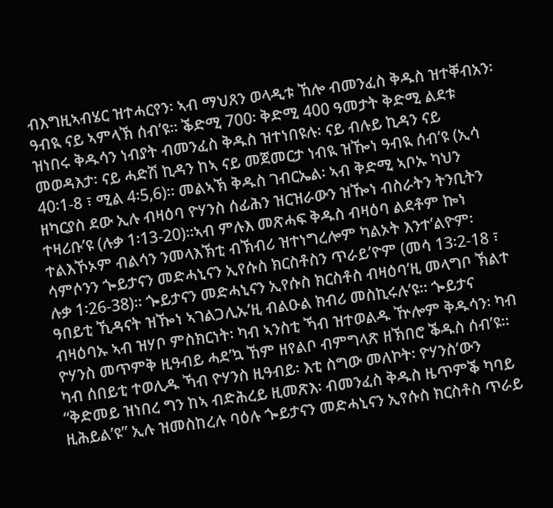ብእግዚኣብሄር ዝተሓርየን፡ ኣብ ማህጸን ወላዲቱ ኸሎ ብመንፈስ ቅዱስ ዝተቐብአን፡ ዓብዪ ናይ ኣምላኽ ሰብ’ዩ። ቕድሚ 700፡ ቅድሚ 400 ዓመታት ቅድሚ ልደቱ ዝነበሩ ቅዱሳን ነብያት ብመንፈስ ቅዱስ ዝተነበዩሉ፡ ናይ ብሉይ ኪዳን ናይ መወዳእታ፡ ናይ ሓድሽ ኪዳን ከኣ ናይ መጀመርታ ነብዪ ዝዀነ ዓብዪ ሰብ’ዩ (ኢሳ 40፡1-8 ፣ ሚል 4፡5,6)። መልኣኽ ቅዱስ ገብርኤል፡ ኣብ ቅድሚ ኣቦኡ ካህን ዘካርያስ ደው ኢሉ ብዛዕባ ዮሃንስ ሰፊሕን ዝርዝራውን ዝዀነ ብስራትን ትንቢትን ተዛሪቡ’ዩ (ሉቃ 1፡13-20)።ኣብ ምሉእ መጽሓፍ ቅዱስ ብዛዕባ ልደቶም ኰነ ተልእኾኦም ብልሳን ንመላእኽቲ ብኽብሪ ዝተነግረሎም ካልኦት እንተ’ልዮም፡ ሳምሶንን ጐይታናን መድሓኒናን ኢየሱስ ክርስቶስን ጥራይ’ዮም (መሳ 13፡2-18 ፣ ሉቃ 1፡26-38)። ጐይታናን መድሓኒናን ኢየሱስ ክርስቶስ ብዛዕባ’ዚ መላግቦ ኽልተ ዓበይቲ ኺዳናት ዝዀነ ኣገልጋሊኡ’ዚ ብልዑል ክብሪ መስኪሩሉ’ዩ። ጐይታና ብዛዕባኡ ኣብ ዝሃቦ ምስክርነት፡ ካብ ኣንስቲ ኻብ ዝተወልዱ ዅሎም ቅዱሳን፡ ካብ ዮሃንስ መጥምቅ ዚዓብይ ሓደ’ኳ ኸም ዘየልቦ ብምግላጽ ዘኽበሮ ቕዱስ ሰብ’ዩ። ካብ ሰበይቲ ተወሊዱ ኻብ ዮሃንስ ዚዓብይ፡ እቲ ስግው መለኮት፡ ዮሃንስ’ውን “ቅድመይ ዝነበረ ግን ከኣ ብድሕረይ ዚመጽእ፡ ብመንፈስ ቅዱስ ዜጥምቕ ካባይ ዚሕይል’ዩ” ኢሉ ዝመስከረሉ ባዕሉ ጐይታናን መድሓኒናን ኢየሱስ ክርስቶስ ጥራይ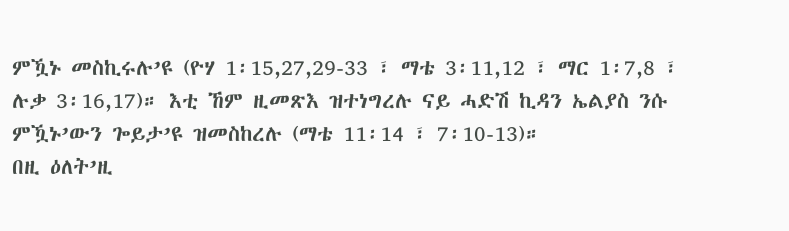ምዃኑ መስኪሩሉ’ዩ (ዮሃ 1፡15,27,29-33 ፣ ማቴ 3፡11,12 ፣ ማር 1፡7,8 ፣ ሉቃ 3፡16,17)። እቲ ኸም ዚመጽእ ዝተነግረሉ ናይ ሓድሽ ኪዳን ኤልያስ ንሱ ምዃኑ’ውን ጐይታ’ዩ ዝመስከረሉ (ማቴ 11፡14 ፣ 7፡10-13)።
በዚ ዕለት’ዚ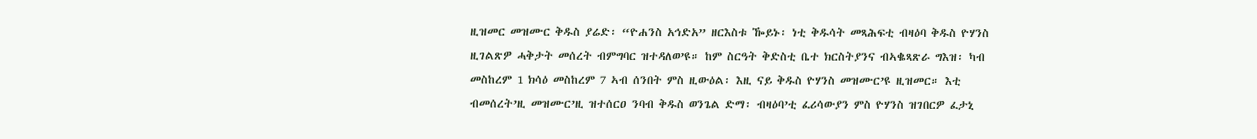ዚዝመር መዝሙር ቅዱስ ያሬድ፡ “ዮሐንስ አኅድአ” ዘርእስቱ ዀይኑ፡ ነቲ ቅዱሳት መጻሕፍቲ ብዛዕባ ቅዱስ ዮሃንስ ዚገልጽዎ ሓቅታት መሰረት ብምግባር ዝተዳለወ’ዩ። ከም ስርዓት ቅድስቲ ቤተ ክርስትያንና ብኣቈጻጽራ ግእዝ፡ ካብ መስከረም 1 ክሳዕ መስከረም 7 ኣብ ሰንበት ምስ ዚውዕል፡ እዚ ናይ ቅዱስ ዮሃንስ መዝሙር’ዩ ዚዝመር። እቲ ብመሰረት’ዚ መዝሙር’ዚ ዝተሰርዐ ንባብ ቅዱስ ወንጌል ድማ፡ ብዛዕባ’ቲ ፈሪሳውያን ምስ ዮሃንስ ዝገበርዎ ፈታኒ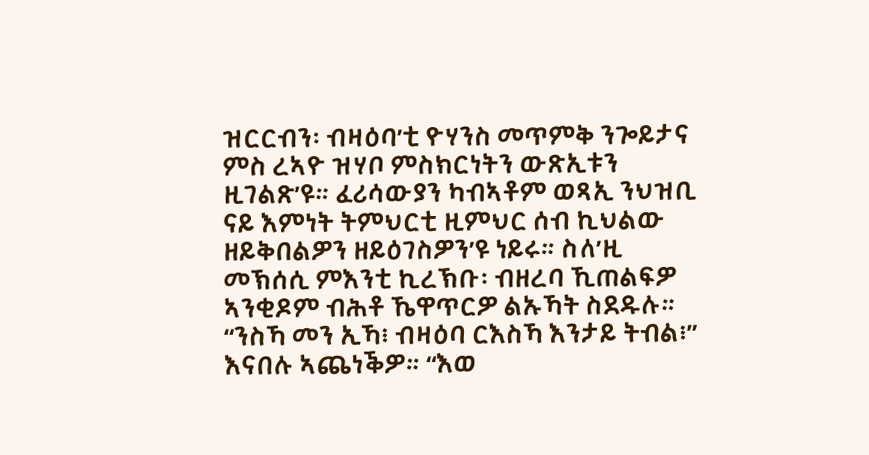ዝርርብን፡ ብዛዕባ’ቲ ዮሃንስ መጥምቅ ንጐይታና ምስ ረኣዮ ዝሃቦ ምስክርነትን ውጽኢቱን ዚገልጽ’ዩ። ፈሪሳውያን ካብኣቶም ወጻኢ ንህዝቢ ናይ እምነት ትምህርቲ ዚምህር ሰብ ኪህልው ዘይቅበልዎን ዘይዕገስዎን’ዩ ነይሩ። ስለ’ዚ መኽሰሲ ምእንቲ ኪረኽቡ፡ ብዘረባ ኺጠልፍዎ ኣንቂዶም ብሕቶ ኼዋጥርዎ ልኡኻት ስደዱሉ። “ንስኻ መን ኢኻ፧ ብዛዕባ ርእስኻ እንታይ ትብል፧” እናበሉ ኣጨነቕዎ። “እወ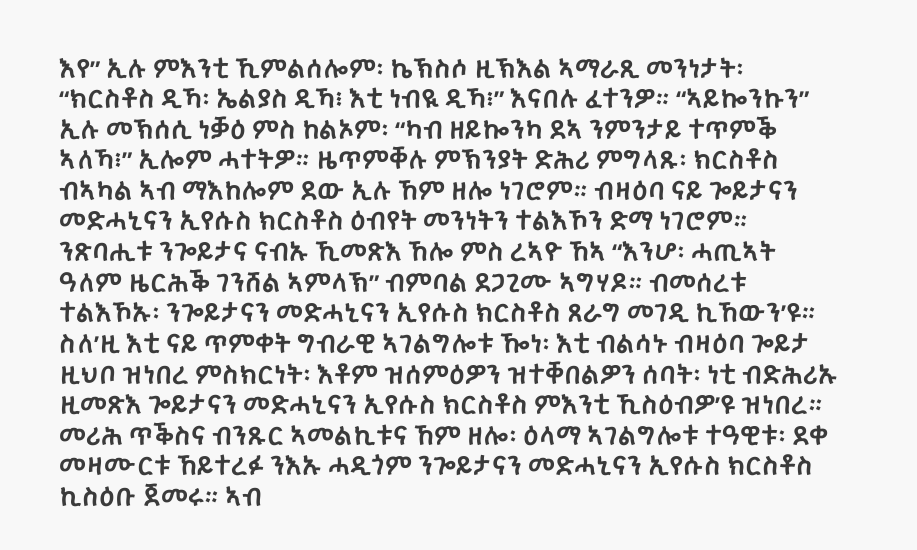እየ” ኢሉ ምእንቲ ኺምልሰሎም፡ ኬኽስሶ ዚኽእል ኣማራጺ መንነታት፡ “ክርስቶስ ዲኻ፡ ኤልያስ ዲኻ፧ እቲ ነብዪ ዲኻ፧” እናበሉ ፈተንዎ። “ኣይኰንኩን” ኢሉ መኽሰሲ ነቓዕ ምስ ከልኦም፡ “ካብ ዘይኰንካ ደኣ ንምንታይ ተጥምቕ ኣለኻ፧” ኢሎም ሓተትዎ። ዜጥምቐሉ ምኽንያት ድሕሪ ምግላጹ፡ ክርስቶስ ብኣካል ኣብ ማእከሎም ደው ኢሉ ኸም ዘሎ ነገሮም። ብዛዕባ ናይ ጐይታናን መድሓኒናን ኢየሱስ ክርስቶስ ዕብየት መንነትን ተልእኾን ድማ ነገሮም። ንጽባሒቱ ንጐይታና ናብኡ ኺመጽእ ኸሎ ምስ ረኣዮ ኸኣ “እንሆ፡ ሓጢኣት ዓለም ዜርሕቕ ገንሸል ኣምላኽ” ብምባል ደጋጊሙ ኣግሃዶ። ብመሰረቱ ተልእኾኡ፡ ንጐይታናን መድሓኒናን ኢየሱስ ክርስቶስ ጸራግ መገዲ ኪኸውን’ዩ። ስለ’ዚ እቲ ናይ ጥምቀት ግብራዊ ኣገልግሎቱ ዀነ፡ እቲ ብልሳኑ ብዛዕባ ጐይታ ዚህቦ ዝነበረ ምስክርነት፡ እቶም ዝሰምዕዎን ዝተቐበልዎን ሰባት፡ ነቲ ብድሕሪኡ ዚመጽእ ጐይታናን መድሓኒናን ኢየሱስ ክርስቶስ ምእንቲ ኺስዕብዎ’ዩ ዝነበረ። መሪሕ ጥቕስና ብንጹር ኣመልኪቱና ኸም ዘሎ፡ ዕላማ ኣገልግሎቱ ተዓዊቱ፡ ደቀ መዛሙርቱ ኸይተረፉ ንእኡ ሓዲጎም ንጐይታናን መድሓኒናን ኢየሱስ ክርስቶስ ኪስዕቡ ጀመሩ። ኣብ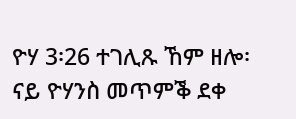ዮሃ 3፡26 ተገሊጹ ኸም ዘሎ፡ ናይ ዮሃንስ መጥምቕ ደቀ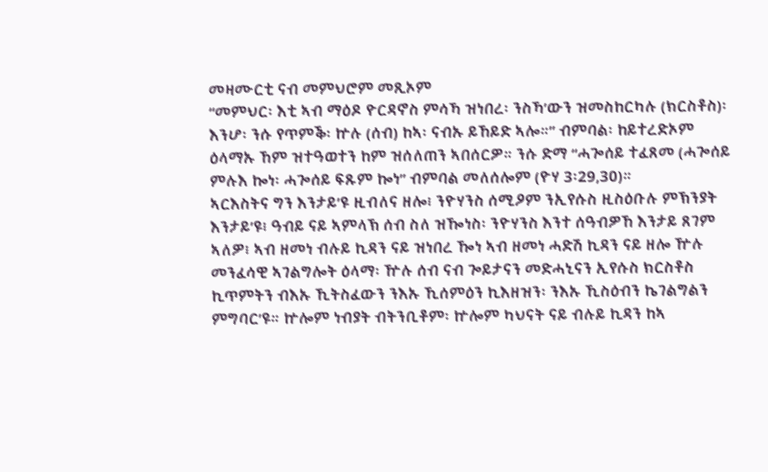መዛሙርቲ ናብ መምህሮም መጺኦም
“መምህር፡ እቲ ኣብ ማዕዶ ዮርዳኖስ ምሳኻ ዝነበረ፡ ንስኻ’ውን ዝመስከርካሉ (ክርስቶስ)፡ እንሆ፡ ንሱ የጥምቕ፡ ኵሉ (ሰብ) ከኣ፡ ናብኡ ይኸይድ ኣሎ።” ብምባል፡ ከይተረድኦም ዕላማኡ ኸም ዝተዓወተን ከም ዝሰለጠን ኣበሰርዎ። ንሱ ድማ “ሓጐሰይ ተፈጸመ (ሓጐሰይ ምሉእ ኰነ፡ ሓጐሰይ ፍጹም ኰነ” ብምባል መለሰሎም (ዮሃ 3፡29,30)።
ኣርእስትና ግን እንታይ’ዩ ዚብለና ዘሎ፧ ንዮሃንስ ሰሚዖም ንኢየሱስ ዚስዕቡሉ ምኽንያት እንታይ’ዩ፧ ዓብይ ናይ ኣምላኽ ሰብ ስለ ዝዀነስ፡ ንዮሃንስ እንተ ሰዓብዎኸ እንታይ ጸገም ኣለዎ፧ ኣብ ዘመነ ብሉይ ኪዳን ናይ ዝነበረ ዀነ ኣብ ዘመነ ሓድሽ ኪዳን ናይ ዘሎ ዅሉ መንፈሳዊ ኣገልግሎት ዕላማ፡ ዅሉ ሰብ ናብ ጐይታናን መድሓኒናን ኢየሱስ ክርስቶስ ኪጥምትን ብእኡ ኺትስፈውን ንእኡ ኺሰምዕን ኪእዘዝን፡ ንእኡ ኺስዕብን ኬገልግልን ምግባር’ዩ። ኵሎም ነብያት ብትንቢቶም፡ ኵሎም ካህናት ናይ ብሉይ ኪዳን ከኣ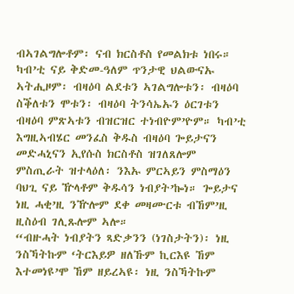ብኣገልግሎቶም፡ ናብ ክርስቶስ የመልክቱ ነበሩ። ካብ’ቲ ናይ ቅድመ-ዓለም ጥንታዊ ህልውናኡ ኣትሒዞም፡ ብዛዕባ ልደቱን ኣገልግሎቱን፡ ብዛዕባ ስቕለቱን ሞቱን፡ ብዛዕባ ትንሳኤኡን ዕርገቱን ብዛዕባ ምጽኣቱን ብዝርዝር ተነብዮም’ዮም። ካብ’ቲ እግዚኣብሄር መንፈስ ቅዱስ ብዛዕባ ጐይታናን መድሓኒናን ኢየሱስ ክርስቶስ ዝገለጸሎም ምስጢራት ዝተላዕለ፡ ንእኡ ምርኣይን ምስማዕን ባህጊ ናይ ዅላቶም ቅዱሳን ነብያት’ኰነ። ጐይታና ነዚ ሓቂ’ዚ ንዅሎም ደቀ መዛሙርቱ ብኸም’ዚ ዚስዕብ ገሊጹሎም ኣሎ።
“ብዙሓት ነብያትን ጻድቃንን (ነገስታትን)፡ ነዚ ንስኻትኩም ‘ትርእይዎ ዘለኹም ኪርእዩ ኸም እተመነዩ’ሞ ኸም ዘይረኣዩ፡ ነዚ ንስኻትኩም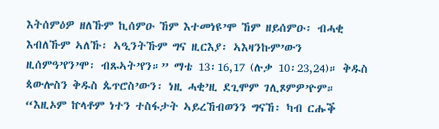እትሰምዕዎ ዘለኹም ኪሰምዑ ኸም እተመነዩ’ሞ ኸም ዘይሰምዑ፡ ብሓቂ እብለኹም ኣለኹ፡ ኣዒንትኹም ግና ዚርእያ፡ ኣእዛንኩም’ውን ዚሰምዓ’የን’ሞ፡ ብጹኣት’የን።” ማቴ 13፡16,17 (ሉቃ 10፡23,24)። ቅዱስ ጳውሎስን ቅዱስ ጴጥሮስ’ውን፡ ነዚ ሓቂ’ዚ ደጊሞም ገሊጾምዎ’ዮም።
“እዚኦም ኵላቶም ነተን ተስፋታት ኣይረኸብወንን ግናኸ፡ ካብ ርሑቕ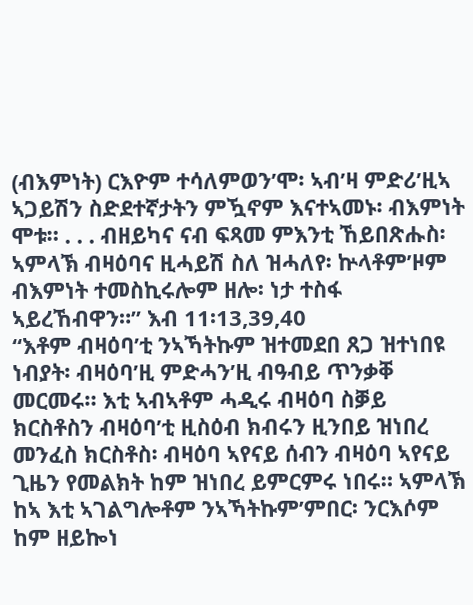(ብእምነት) ርእዮም ተሳለምወን’ሞ፡ ኣብ’ዛ ምድሪ’ዚኣ ኣጋይሽን ስድደተኛታትን ምዃኖም እናተኣመኑ፡ ብእምነት ሞቱ። . . . ብዘይካና ናብ ፍጻመ ምእንቲ ኸይበጽሑስ፡ ኣምላኽ ብዛዕባና ዚሓይሽ ስለ ዝሓለየ፡ ኵላቶም’ዞም ብእምነት ተመስኪሩሎም ዘሎ፡ ነታ ተስፋ ኣይረኸብዋን።” እብ 11፡13,39,40
“እቶም ብዛዕባ’ቲ ንኣኻትኩም ዝተመደበ ጸጋ ዝተነበዩ ነብያት፡ ብዛዕባ’ዚ ምድሓን’ዚ ብዓብይ ጥንቃቐ መርመሩ። እቲ ኣብኣቶም ሓዲሩ ብዛዕባ ስቓይ ክርስቶስን ብዛዕባ’ቲ ዚስዕብ ክብሩን ዚንበይ ዝነበረ መንፈስ ክርስቶስ፡ ብዛዕባ ኣየናይ ሰብን ብዛዕባ ኣየናይ ጊዜን የመልክት ከም ዝነበረ ይምርምሩ ነበሩ። ኣምላኽ ከኣ እቲ ኣገልግሎቶም ንኣኻትኩም’ምበር፡ ንርእሶም ከም ዘይኰነ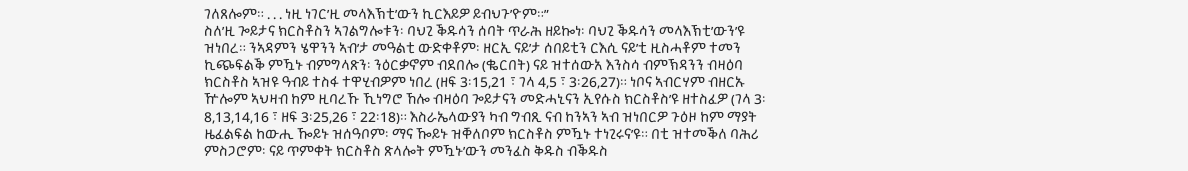ገለጸሎም። . . . ነዚ ነገር’ዚ መላእኽቲ’ውን ኪርእይዎ ይብህጉ’ዮም።”
ስለ’ዚ ጐይታና ክርስቶስን ኣገልግሎቱን፡ ባህጊ ቕዱሳን ሰባት ጥራሕ ዘይኰነ፡ ባህጊ ቕዱሳን መላእኽቲ’ውን’ዩ ዝነበረ። ንኣዳምን ሄዋንን ኣብ’ታ መዓልቲ ውድቀቶም፡ ዘርኢ ናይ’ታ ሰበይቲን ርእሲ ናይ’ቲ ዚስሓቶም ተመን ኪጭፍልቕ ምዃኑ ብምግላጽን፡ ንዕርቃኖም ብደበሎ (ቈርበት) ናይ ዝተሰውአ እንስሳ ብምኽዳንን ብዛዕባ ክርስቶስ ኣዝዩ ዓብይ ተስፋ ተዋሂብዎም ነበረ (ዘፍ 3፡15,21 ፣ ገላ 4,5 ፣ 3፡26,27)። ነቦና ኣብርሃም ብዘርኡ ዅሎም ኣህዛብ ከም ዚባረኹ ኺነግሮ ኸሎ ብዛዕባ ጐይታናን መድሓኒናን ኢየሱስ ክርስቶስ’ዩ ዘተስፈዎ (ገላ 3፡8,13,14,16 ፣ ዘፍ 3፡25,26 ፣ 22፡18)። እስራኤላውያን ካብ ግብጺ ናብ ከንኣን ኣብ ዝነበርዎ ጉዕዞ ከም ማያት ዜፈልፍል ከውሒ ዀይኑ ዝሰዓቦም፡ ማና ዀይኑ ዝቐለቦም ክርስቶስ ምዃኑ ተነጊሩና’ዩ። በቲ ዝተመቕለ ባሕሪ ምስጋሮም፡ ናይ ጥምቀት ክርስቶስ ጽላሎት ምዃኑ’ውን መንፈስ ቅዱስ ብቕዱስ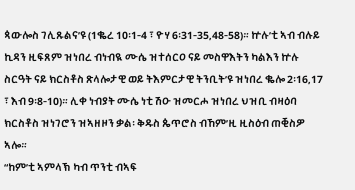ጳውሎስ ገሊጹልና’ዩ (1ቈረ 10፡1-4 ፣ ዮሃ 6፡31-35,48-58)። ኵሉ’ቲ ኣብ ብሉይ ኪዳን ዚፍጸም ዝነበረ ብነብዪ ሙሴ ዝተሰርዐ ናይ መስዋእትን ካልእን ኵሉ ስርዓት ናይ ክርስቶስ ጽላሎታዊ ወይ ትእምርታዊ ትንቢት’ዩ ዝነበረ ቈሎ 2፡16,17 ፣ እብ 9፡8-10)። ሊቀ ነብያት ሙሴ ነቲ ሽዑ ዝመርሖ ዝነበረ ህዝቢ ብዛዕባ ክርስቶስ ዝነገሮን ዝኣዘዞን ቃል፡ ቅዱስ ጴጥሮስ ብኸም’ዚ ዚስዕብ ጠቒስዎ ኣሎ።
“ከም’ቲ ኣምላኽ ካብ ጥንቲ ብኣፍ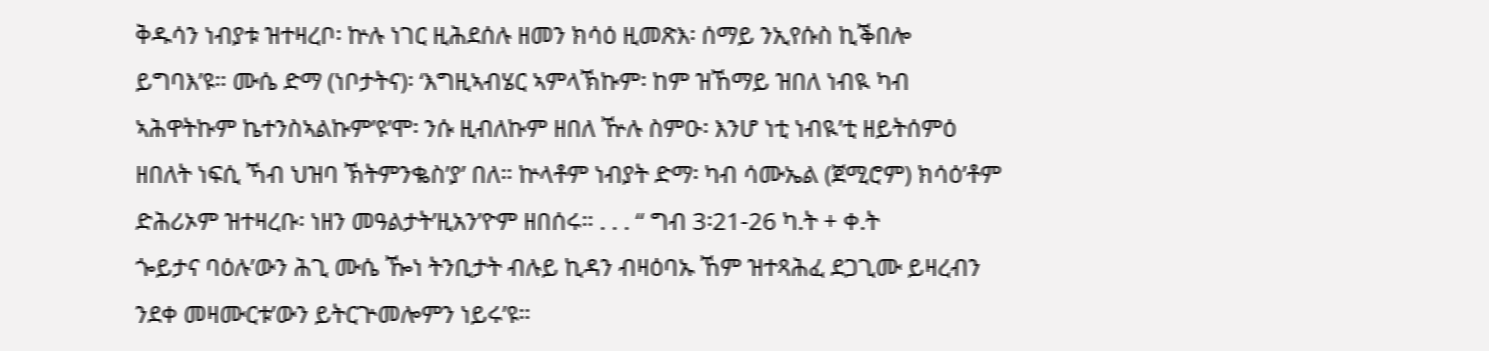ቅዱሳን ነብያቱ ዝተዛረቦ፡ ኵሉ ነገር ዚሕደሰሉ ዘመን ክሳዕ ዚመጽእ፡ ሰማይ ንኢየሱስ ኪቕበሎ ይግባእ’ዩ። ሙሴ ድማ (ነቦታትና)፡ ‘እግዚኣብሄር ኣምላኽኩም፡ ከም ዝኸማይ ዝበለ ነብዪ ካብ ኣሕዋትኩም ኬተንስኣልኩም’ዩ’ሞ፡ ንሱ ዚብለኩም ዘበለ ዅሉ ስምዑ፡ እንሆ ነቲ ነብዪ’ቲ ዘይትሰምዕ ዘበለት ነፍሲ ኻብ ህዝባ ኽትምንቈስ’ያ’ በለ። ኵላቶም ነብያት ድማ፡ ካብ ሳሙኤል (ጀሚሮም) ክሳዕ’ቶም ድሕሪኦም ዝተዛረቡ፡ ነዘን መዓልታት’ዚአን’ዮም ዘበሰሩ። . . . “ ግብ 3፡21-26 ካ.ት + ቀ.ት
ጐይታና ባዕሉ’ውን ሕጊ ሙሴ ዀነ ትንቢታት ብሉይ ኪዳን ብዛዕባኡ ኸም ዝተጻሕፈ ደጋጊሙ ይዛረብን ንደቀ መዛሙርቱ’ውን ይትርጕመሎምን ነይሩ’ዩ።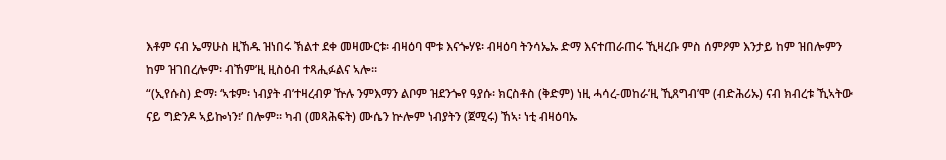እቶም ናብ ኤማሁስ ዚኸዱ ዝነበሩ ኽልተ ደቀ መዛሙርቱ፡ ብዛዕባ ሞቱ እናጐሃዩ፡ ብዛዕባ ትንሳኤኡ ድማ እናተጠራጠሩ ኺዛረቡ ምስ ሰምዖም እንታይ ከም ዝበሎምን ከም ዝገበረሎም፡ ብኸም’ዚ ዚስዕብ ተጻሒፉልና ኣሎ።
“(ኢየሱስ) ድማ፡ ‘ኣቱም፡ ነብያት ብ’ተዛረብዎ ዅሉ ንምእማን ልቦም ዝደንጐየ ዓያሱ፡ ክርስቶስ (ቅድም) ነዚ ሓሳረ-መከራ’ዚ ኺጸግብ’ሞ (ብድሕሪኡ) ናብ ክብረቱ ኺኣትው ናይ ግድንዶ ኣይኰነን፧’ በሎም። ካብ (መጻሕፍት) ሙሴን ኵሎም ነብያትን (ጀሚሩ) ኸኣ፡ ነቲ ብዛዕባኡ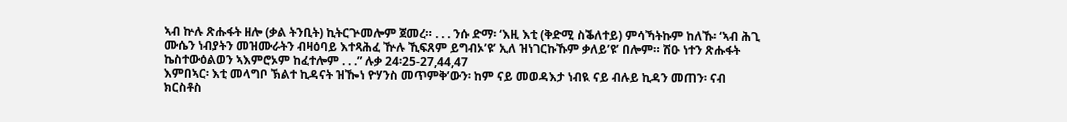ኣብ ኵሉ ጽሑፋት ዘሎ (ቃል ትንቢት) ኪትርጕመሎም ጀመረ። . . . ንሱ ድማ፡ ‘እዚ እቲ (ቅድሚ ስቕለተይ) ምሳኻትኩም ከለኹ፡ ‘ኣብ ሕጊ ሙሴን ነብያትን መዝሙራትን ብዛዕባይ እተጻሕፈ ዅሉ ኺፍጸም ይግብኦ’ዩ’ ኢለ ዝነገርኩኹም ቃለይ’ዩ’ በሎም። ሽዑ ነተን ጽሑፋት ኬስተውዕልወን ኣእምሮኦም ከፈተሎም . . .” ሉቃ 24፡25-27,44,47
እምበኣር፡ እቲ መላግቦ ኽልተ ኪዳናት ዝዀነ ዮሃንስ መጥምቅ’ውን፡ ከም ናይ መወዳእታ ነብዪ ናይ ብሉይ ኪዳን መጠን፡ ናብ ክርስቶስ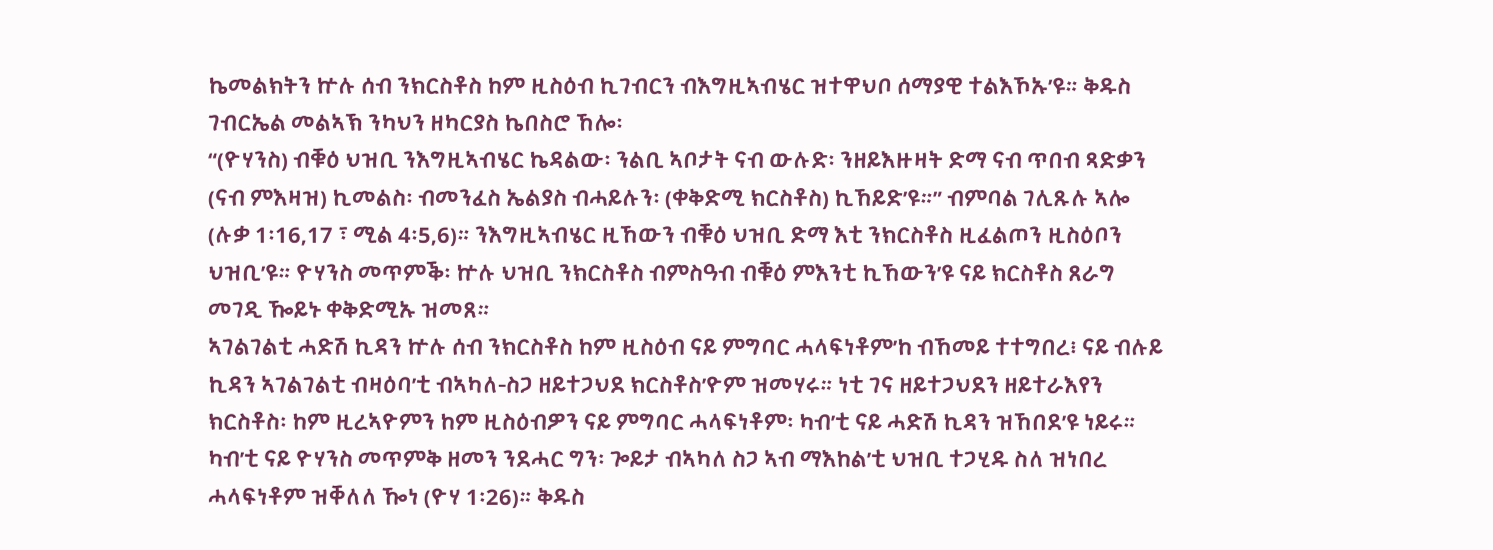ኬመልክትን ኵሉ ሰብ ንክርስቶስ ከም ዚስዕብ ኪገብርን ብእግዚኣብሄር ዝተዋህቦ ሰማያዊ ተልእኾኡ’ዩ። ቅዱስ ገብርኤል መልኣኽ ንካህን ዘካርያስ ኬበስሮ ኸሎ፡
“(ዮሃንስ) ብቑዕ ህዝቢ ንእግዚኣብሄር ኬዳልው፡ ንልቢ ኣቦታት ናብ ውሉድ፡ ንዘይእዙዛት ድማ ናብ ጥበብ ጻድቃን (ናብ ምእዛዝ) ኪመልስ፡ ብመንፈስ ኤልያስ ብሓይሉን፡ (ቀቅድሚ ክርስቶስ) ኪኸይድ’ዩ።” ብምባል ገሊጹሉ ኣሎ (ሉቃ 1፡16,17 ፣ ሚል 4፡5,6)። ንእግዚኣብሄር ዚኸውን ብቑዕ ህዝቢ ድማ እቲ ንክርስቶስ ዚፈልጦን ዚስዕቦን ህዝቢ’ዩ። ዮሃንስ መጥምቕ፡ ኵሉ ህዝቢ ንክርስቶስ ብምስዓብ ብቑዕ ምእንቲ ኪኸውን’ዩ ናይ ክርስቶስ ጸራግ መገዲ ዀይኑ ቀቅድሚኡ ዝመጸ።
ኣገልገልቲ ሓድሽ ኪዳን ኵሉ ሰብ ንክርስቶስ ከም ዚስዕብ ናይ ምግባር ሓላፍነቶም’ከ ብኸመይ ተተግበረ፧ ናይ ብሉይ ኪዳን ኣገልገልቲ ብዛዕባ’ቲ ብኣካለ-ስጋ ዘይተጋህደ ክርስቶስ’ዮም ዝመሃሩ። ነቲ ገና ዘይተጋህደን ዘይተራእየን ክርስቶስ፡ ከም ዚረኣዮምን ከም ዚስዕብዎን ናይ ምግባር ሓላፍነቶም፡ ካብ’ቲ ናይ ሓድሽ ኪዳን ዝኸበደ’ዩ ነይሩ። ካብ’ቲ ናይ ዮሃንስ መጥምቅ ዘመን ንደሓር ግን፡ ጐይታ ብኣካለ ስጋ ኣብ ማእከል’ቲ ህዝቢ ተጋሂዱ ስለ ዝነበረ ሓላፍነቶም ዝቐለለ ዀነ (ዮሃ 1፡26)። ቅዱስ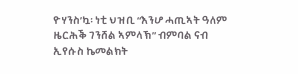ዮሃንስ’ኳ፡ ነቲ ህዝቢ “እንሆ ሓጢኣት ዓለም ዜርሕቕ ገንሸል ኣምላኽ” ብምባል ናብ ኢየሱስ ኬመልክት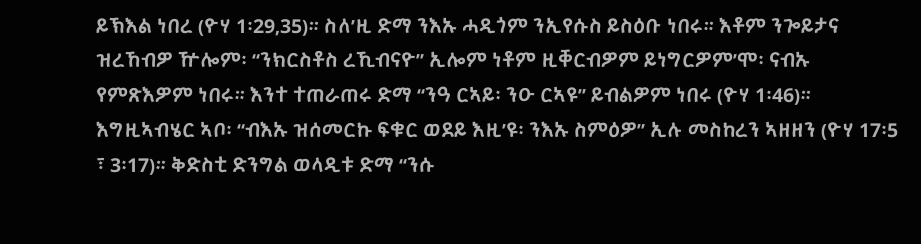ይኽእል ነበረ (ዮሃ 1፡29,35)። ስለ’ዚ ድማ ንእኡ ሓዲጎም ንኢየሱስ ይስዕቡ ነበሩ። እቶም ንጐይታና ዝረኸብዎ ዅሎም፡ “ንክርስቶስ ረኺብናዮ” ኢሎም ነቶም ዚቐርብዎም ይነግርዎም’ሞ፡ ናብኡ የምጽእዎም ነበሩ። እንተ ተጠራጠሩ ድማ “ንዓ ርኣይ፡ ንዑ ርኣዩ” ይብልዎም ነበሩ (ዮሃ 1፡46)። እግዚኣብሄር ኣቦ፡ “ብእኡ ዝሰመርኩ ፍቁር ወደይ እዚ’ዩ፡ ንእኡ ስምዕዎ” ኢሉ መስከረን ኣዘዘን (ዮሃ 17፡5 ፣ 3፡17)። ቅድስቲ ድንግል ወላዲቱ ድማ “ንሱ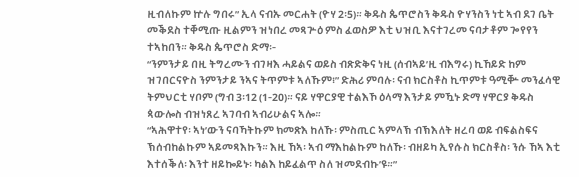ዚብለኩም ኵሉ ግበሩ” ኢላ ናብኡ መርሐት (ዮሃ 2፡5)። ቅዱስ ጴጥሮስን ቅዱስ ዮሃንስን ነቲ ኣብ ደገ ቤት መቕደስ ተቐሚጡ ዚልምን ዝነበረ መጻጕዕ ምስ ፈወስዎ እቲ ህዝቢ እናተገረመ ናባታቶም ጐየየን ተኣከበን። ቅዱስ ጴጥሮስ ድማ፡-
“ንምንታይ በዚ ትግረሙን ብገዛእ ሓይልና ወይስ ብጽድቅና ነዚ (ሰብኣይ’ዚ ብእግሩ) ኪኸይድ ከም ዝገበርናዮስ ንምንታይ ንኣና ትጥምቱ ኣለኹም፧” ድሕሪ ምባሉ፡ ናብ ክርስቶስ ኪጥምቱ ዓሚቝ መንፈሳዊ ትምህርቲ ሃቦም (ግብ 3፡12 (1-20)። ናይ ሃዋርያዊ ተልእኾ ዕላማ እንታይ ምዃኑ ድማ ሃዋርያ ቅዱስ ጳውሎስ ብዝነጸረ ኣገባብ ኣብሪሁልና ኣሎ።
“ኣሕዋተየ፡ ኣነ’ውን ናባኻትኩም ክመጽእ ከለኹ፡ ምስጢር ኣምላኽ ብኽእለት ዘረባ ወይ ብፍልስፍና ኽሰብከልኩም ኣይመጻእኩን። እዚ ኸኣ፡ ኣብ ማእከልኩም ከለኹ፡ ብዘይካ ኢየሱስ ክርስቶስ፡ ንሱ ኸኣ እቲ እተሰቕለ፡ እንተ ዘይኰይኑ፡ ካልእ ከይፈልጥ ስለ ዝመደብኩ’ዩ።”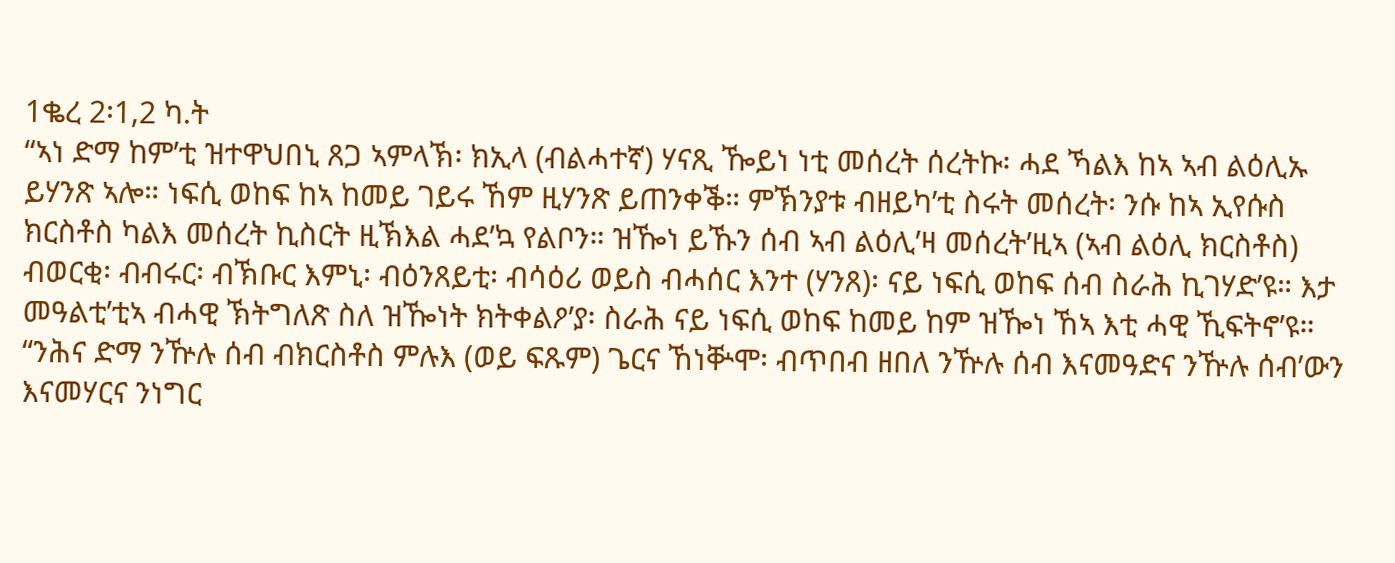1ቈረ 2፡1,2 ካ.ት
“ኣነ ድማ ከም’ቲ ዝተዋህበኒ ጸጋ ኣምላኽ፡ ክኢላ (ብልሓተኛ) ሃናጺ ዀይነ ነቲ መሰረት ሰረትኩ፡ ሓደ ኻልእ ከኣ ኣብ ልዕሊኡ ይሃንጽ ኣሎ። ነፍሲ ወከፍ ከኣ ከመይ ገይሩ ኸም ዚሃንጽ ይጠንቀቕ። ምኽንያቱ ብዘይካ’ቲ ስሩት መሰረት፡ ንሱ ከኣ ኢየሱስ ክርስቶስ ካልእ መሰረት ኪስርት ዚኽእል ሓደ’ኳ የልቦን። ዝዀነ ይኹን ሰብ ኣብ ልዕሊ’ዛ መሰረት’ዚኣ (ኣብ ልዕሊ ክርስቶስ) ብወርቂ፡ ብብሩር፡ ብኽቡር እምኒ፡ ብዕንጸይቲ፡ ብሳዕሪ ወይስ ብሓሰር እንተ (ሃንጸ)፡ ናይ ነፍሲ ወከፍ ሰብ ስራሕ ኪገሃድ’ዩ። እታ መዓልቲ’ቲኣ ብሓዊ ኽትግለጽ ስለ ዝዀነት ክትቀልዖ’ያ፡ ስራሕ ናይ ነፍሲ ወከፍ ከመይ ከም ዝዀነ ኸኣ እቲ ሓዊ ኺፍትኖ’ዩ።
“ንሕና ድማ ንዅሉ ሰብ ብክርስቶስ ምሉእ (ወይ ፍጹም) ጌርና ኸነቝሞ፡ ብጥበብ ዘበለ ንዅሉ ሰብ እናመዓድና ንዅሉ ሰብ’ውን እናመሃርና ንነግር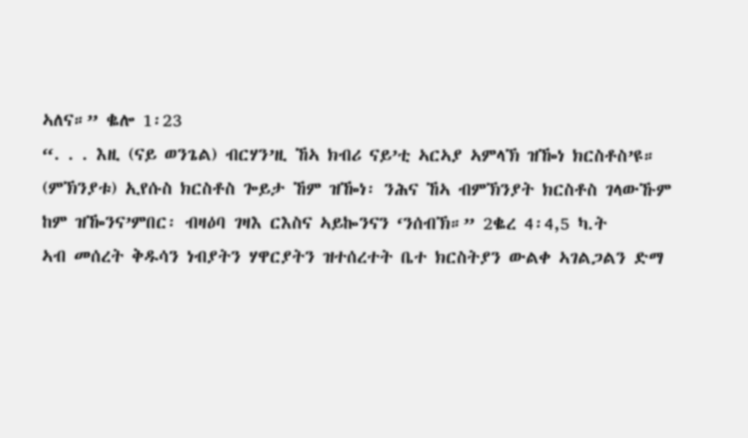ኣለና።” ቈሎ 1፡23
“. . . እዚ (ናይ ወንጌል) ብርሃን’ዚ ኸኣ ክብሪ ናይ’ቲ ኣርኣያ ኣምላኽ ዝዀነ ክርስቶስ’ዩ። (ምኽንያቱ) ኢየሱስ ክርስቶስ ጐይታ ኸም ዝዀነ፡ ንሕና ኸኣ ብምኽንያት ክርስቶስ ገላውኹም ከም ዝዀንና’ምበር፡ ብዛዕባ ገዛእ ርእስና ኣይኰንናን ‘ንሰብኽ።” 2ቈረ 4፡4,5 ካ.ት
ኣብ መሰረት ቅዱሳን ነብያትን ሃዋርያትን ዝተሰረተት ቤተ ክርስትያን ውልቀ ኣገልጋልን ድማ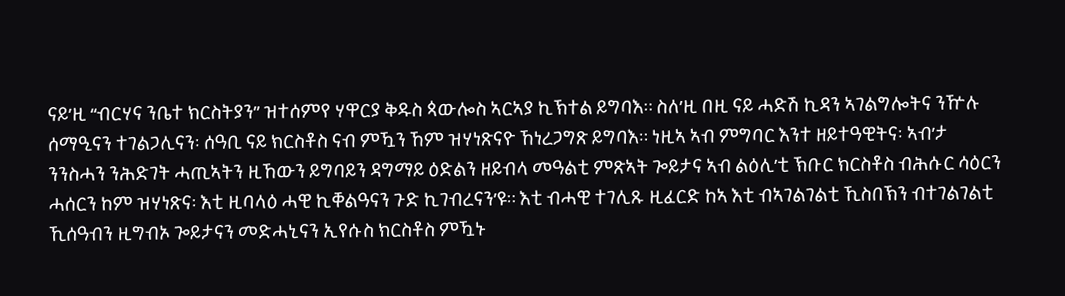ናይ’ዚ “ብርሃና ንቤተ ክርስትያን” ዝተሰምየ ሃዋርያ ቅዱስ ጳውሎስ ኣርኣያ ኪኽተል ይግባእ። ስለ’ዚ በዚ ናይ ሓድሽ ኪዳን ኣገልግሎትና ንዅሉ ሰማዒናን ተገልጋሊናን፡ ሰዓቢ ናይ ክርስቶስ ናብ ምዃን ኸም ዝሃነጽናዮ ኸነረጋግጽ ይግባእ። ነዚኣ ኣብ ምግባር እንተ ዘይተዓዊትና፡ ኣብ’ታ ንንስሓን ንሕድገት ሓጢኣትን ዚኸውን ይግባይን ዳግማይ ዕድልን ዘይብላ መዓልቲ ምጽኣት ጐይታና ኣብ ልዕሊ’ቲ ኽቡር ክርስቶስ ብሕሱር ሳዕርን ሓሰርን ከም ዝሃነጽና፡ እቲ ዚባላዕ ሓዊ ኪቐልዓናን ጉድ ኪገብረናን’ዩ። እቲ ብሓዊ ተገሊጹ ዚፈርድ ከኣ እቲ ብኣገልገልቲ ኺስበኽን ብተገልገልቲ ኺሰዓብን ዚግብኦ ጐይታናን መድሓኒናን ኢየሱስ ክርስቶስ ምዃኑ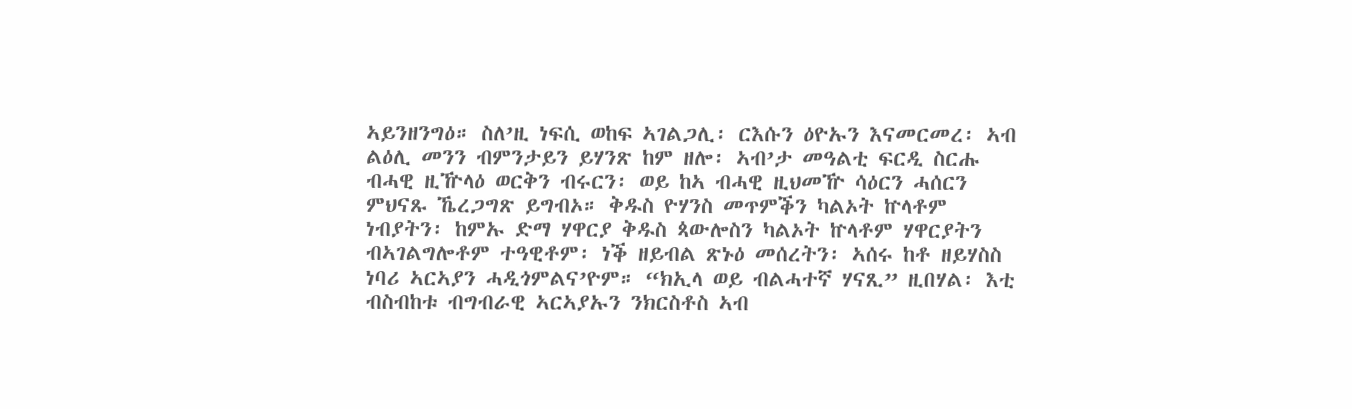ኣይንዘንግዕ። ስለ’ዚ ነፍሲ ወከፍ ኣገልጋሊ፡ ርእሱን ዕዮኡን እናመርመረ፡ ኣብ ልዕሊ መንን ብምንታይን ይሃንጽ ከም ዘሎ፡ ኣብ’ታ መዓልቲ ፍርዲ ስርሑ ብሓዊ ዚዅላዕ ወርቅን ብሩርን፡ ወይ ከኣ ብሓዊ ዚህመዅ ሳዕርን ሓሰርን ምህናጹ ኼረጋግጽ ይግብኦ። ቅዱስ ዮሃንስ መጥምቕን ካልኦት ኵላቶም ነብያትን፡ ከምኡ ድማ ሃዋርያ ቅዱስ ጳውሎስን ካልኦት ኵላቶም ሃዋርያትን ብኣገልግሎቶም ተዓዊቶም፡ ነቕ ዘይብል ጽኑዕ መሰረትን፡ ኣሰሩ ከቶ ዘይሃስስ ነባሪ ኣርኣያን ሓዲጎምልና’ዮም። “ክኢላ ወይ ብልሓተኛ ሃናጺ” ዚበሃል፡ እቲ ብስብከቱ ብግብራዊ ኣርኣያኡን ንክርስቶስ ኣብ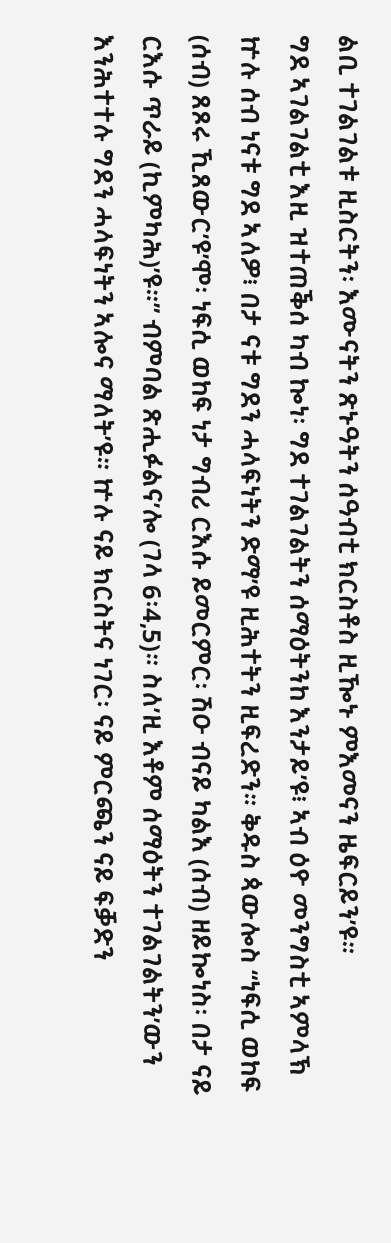ልቢ ተገልገልቱ ዚስርትን፡ እሙናትን ጽኑዓትን ሰዓብቲ ክርስቶስ ዚዀኑ ምእመናን ዜፍርይን’ዩ።
ግደ ኣገልገልቲ እዚ ዝተጠቕሰ ካብ ኰነ፡ ግደ ተገልገልትን ሰማዕትንከ እንታይ’ዩ፧ ኣብ ዕዮ መንግስቲ ኣምላኽ ኵሉ ሰብ ነናቱ ግደ ኣለዎ፧ በታ ናቱ ግደን ሓላፍነትን ድማ’ዩ ዚሕተትን ዚፍረድን። ቅዱስ ጳውሎስ “ነፍሲ ወከፍ (ሰብ) ጸጾሩ ኺጸውር’ዩ’ሞ፡ ነፍሲ ወከፍ ነታ ግብሪ ርእሱ ይመርምር፡ ሽዑ ብናይ ካልእ (ሰብ) ዘይኰነስ፡ በታ ናይ ርእሱ ጥራይ (ኪምካሕ)’ዩ።” ብምባል ጽሒፉልና’ሎ (ገላ 6፡4,5)። ስለ’ዚ እቶም ሰማዕትን ተገልገልትን’ውን እንሕተተሉ ግደን ሓላፍነትን ኣሎና ማለት’ዩ። ኵሉ ናይ ክርስትና ነገር፡ ናይ ምርጫን ናይ ፍቓድን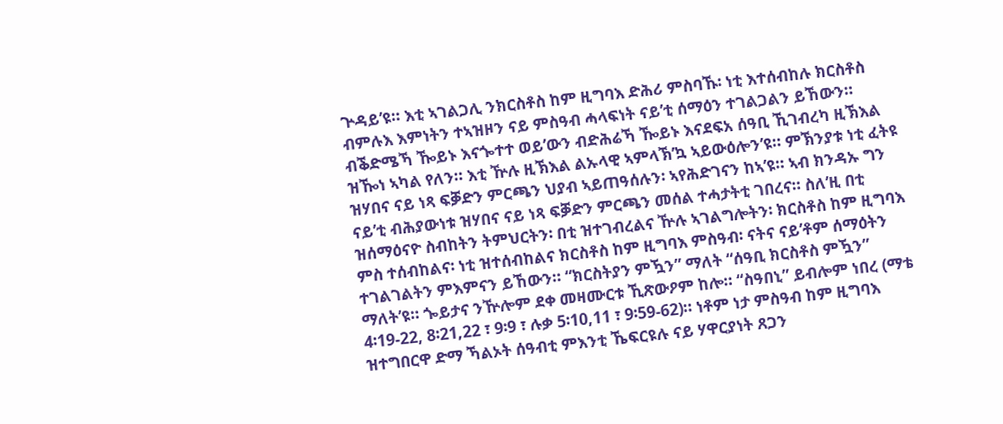ጕዳይ’ዩ። እቲ ኣገልጋሊ ንክርስቶስ ከም ዚግባእ ድሕሪ ምስባኹ፡ ነቲ እተሰብከሉ ክርስቶስ ብምሉእ እምነትን ተኣዝዞን ናይ ምስዓብ ሓላፍነት ናይ’ቲ ሰማዕን ተገልጋልን ይኸውን። ብቕድሜኻ ዀይኑ እናጐተተ ወይ’ውን ብድሕሬኻ ዀይኑ እናደፍአ ሰዓቢ ኺገብረካ ዚኽእል ዝዀነ ኣካል የለን። እቲ ዅሉ ዚኽእል ልኡላዊ ኣምላኽ’ኳ ኣይውዕሎን’ዩ። ምኽንያቱ ነቲ ፈትዩ ዝሃበና ናይ ነጻ ፍቓድን ምርጫን ህያብ ኣይጠዓሰሉን፡ ኣየሕድገናን ከኣ’ዩ። ኣብ ክንዳኡ ግን ናይ’ቲ ብሕያውነቱ ዝሃበና ናይ ነጻ ፍቓድን ምርጫን መሰል ተሓታትቲ ገበረና። ስለ’ዚ በቲ ዝሰማዕናዮ ስብከትን ትምህርትን፡ በቲ ዝተገብረልና ዅሉ ኣገልግሎትን፡ ክርስቶስ ከም ዚግባእ ምስ ተሰብከልና፡ ነቲ ዝተሰብከልና ክርስቶስ ከም ዚግባእ ምስዓብ፡ ናትና ናይ’ቶም ሰማዕትን ተገልገልትን ምእምናን ይኸውን። “ክርስትያን ምዃን” ማለት “ሰዓቢ ክርስቶስ ምዃን” ማለት’ዩ። ጐይታና ንዅሎም ደቀ መዛሙርቱ ኺጽውዖም ከሎ። “ስዓበኒ” ይብሎም ነበረ (ማቴ 4፡19-22, 8፡21,22 ፣ 9፡9 ፣ ሉቃ 5፡10,11 ፣ 9፡59-62)። ነቶም ነታ ምስዓብ ከም ዚግባእ ዝተግበርዋ ድማ ኻልኦት ሰዓብቲ ምእንቲ ኼፍርዩሉ ናይ ሃዋርያነት ጸጋን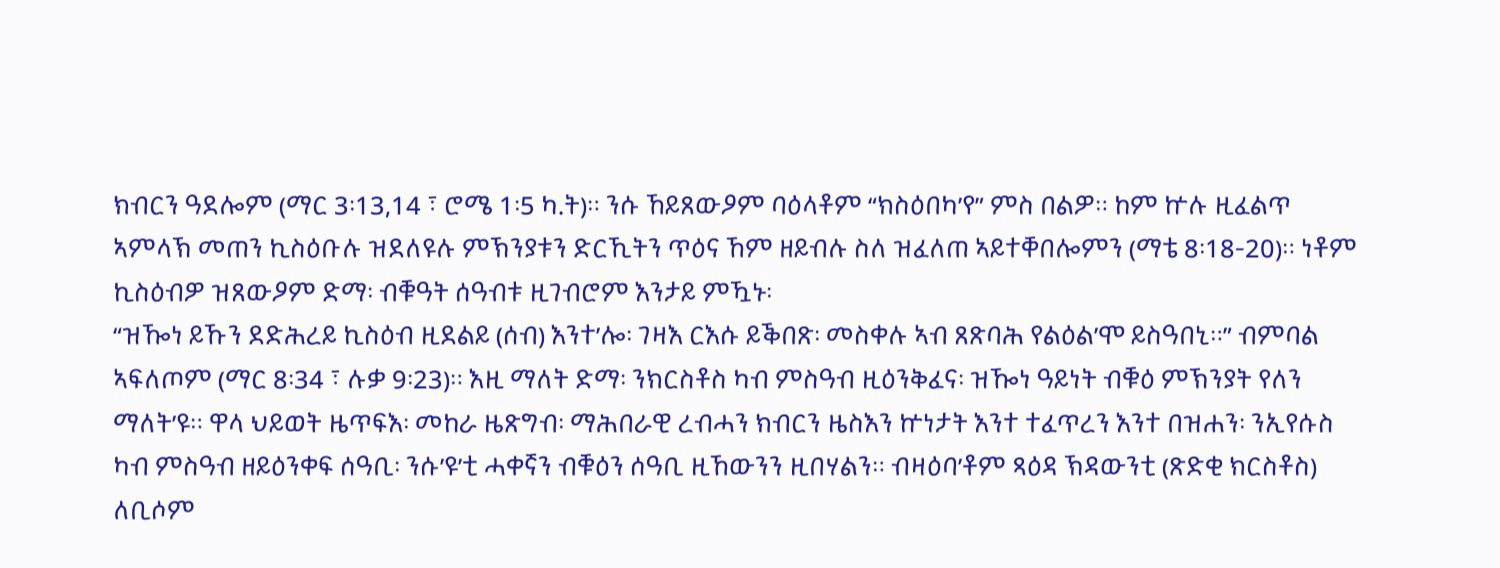ክብርን ዓደሎም (ማር 3፡13,14 ፣ ሮሜ 1፡5 ካ.ት)። ንሱ ኸይጸውዖም ባዕላቶም “ክስዕበካ’የ” ምስ በልዎ። ከም ኵሉ ዚፈልጥ ኣምላኽ መጠን ኪስዕቡሉ ዝደለዩሉ ምኽንያቱን ድርኺትን ጥዕና ኸም ዘይብሉ ስለ ዝፈለጠ ኣይተቐበሎምን (ማቴ 8፡18-20)። ነቶም ኪስዕብዎ ዝጸውዖም ድማ፡ ብቑዓት ሰዓብቱ ዚገብሮም እንታይ ምዃኑ፡
“ዝዀነ ይኹን ደድሕረይ ኪስዕብ ዚደልይ (ሰብ) እንተ’ሎ፡ ገዛእ ርእሱ ይቕበጽ፡ መስቀሉ ኣብ ጸጽባሕ የልዕል’ሞ ይስዓበኒ።” ብምባል ኣፍለጦም (ማር 8፡34 ፣ ሉቃ 9፡23)። እዚ ማለት ድማ፡ ንክርስቶስ ካብ ምስዓብ ዚዕንቅፈና፡ ዝዀነ ዓይነት ብቑዕ ምኽንያት የለን ማለት’ዩ። ዋላ ህይወት ዜጥፍእ፡ መከራ ዜጽግብ፡ ማሕበራዊ ረብሓን ክብርን ዜስእን ኵነታት እንተ ተፈጥረን እንተ በዝሐን፡ ንኢየሱስ ካብ ምስዓብ ዘይዕንቀፍ ሰዓቢ፡ ንሱ’ዩ’ቲ ሓቀኛን ብቑዕን ሰዓቢ ዚኸውንን ዚበሃልን። ብዛዕባ’ቶም ጻዕዳ ኽዳውንቲ (ጽድቂ ክርስቶስ) ለቢሶም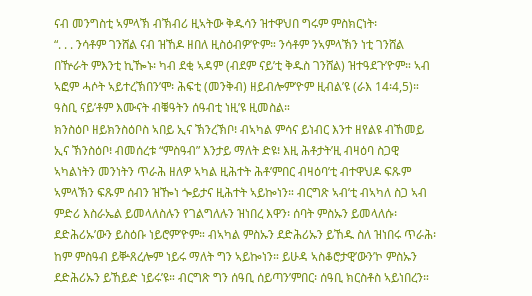ናብ መንግስቲ ኣምላኽ ብኽብሪ ዚኣትው ቅዱሳን ዝተዋህበ ግሩም ምስክርነት፡
“. . . ንሳቶም ገንሸል ናብ ዝኸዶ ዘበለ ዚስዕብዎ’ዮም። ንሳቶም ንኣምላኽን ነቲ ገንሸል በዅራት ምእንቲ ኪዀኑ፡ ካብ ደቂ ኣዳም (ብደም ናይ’ቲ ቅዱስ ገንሸል) ዝተዓደጉ’ዮም። ኣብ ኣፎም ሓሶት ኣይተረኽበን’ሞ፡ ሕፍቲ (መንቅብ) ዘይብሎም’ዮም ዚብል’ዩ (ራእ 14፡4,5)። ዓስቢ ናይ’ቶም እሙናት ብቑዓትን ሰዓብቲ ነዚ’ዩ ዚመስል።
ክንስዕቦ ዘይክንስዕቦስ ኣበይ ኢና ኽንረኽቦ፧ ብኣካል ምሳና ይነብር እንተ ዘየልዩ ብኸመይ ኢና ኽንስዕቦ፧ ብመሰረቱ “ምስዓብ” እንታይ ማለት ድዩ፧ እዚ ሕቶታት’ዚ ብዛዕባ ስጋዊ ኣካልነትን መንነትን ጥራሕ ዘለዎ ኣካል ዚሕተት ሕቶ’ምበር ብዛዕባ’ቲ ብተዋህዶ ፍጹም ኣምላኽን ፍጹም ሰብን ዝዀነ ጐይታና ዚሕተት ኣይኰነን። ብርግጽ ኣብ’ቲ ብኣካለ ስጋ ኣብ ምድሪ እስራኤል ይመላለስሉን የገልግለሉን ዝነበረ እዋን፡ ሰባት ምስኡን ይመላለሱ፡ ደድሕሪኡ’ውን ይስዕቡ ነይሮም’ዮም። ብኣካል ምስኡን ደድሕሪኡን ይኸዱ ስለ ዝነበሩ ጥራሕ፡ ከም ምስዓብ ይቝጸረሎም ነይሩ ማለት ግን ኣይኰነን። ይሁዳ ኣስቆሮታዊ’ውን’ኮ ምስኡን ደድሕሪኡን ይኸይድ ነይሩ’ዩ። ብርግጽ ግን ሰዓቢ ሰይጣን’ምበር፡ ሰዓቢ ክርስቶስ ኣይነበረን።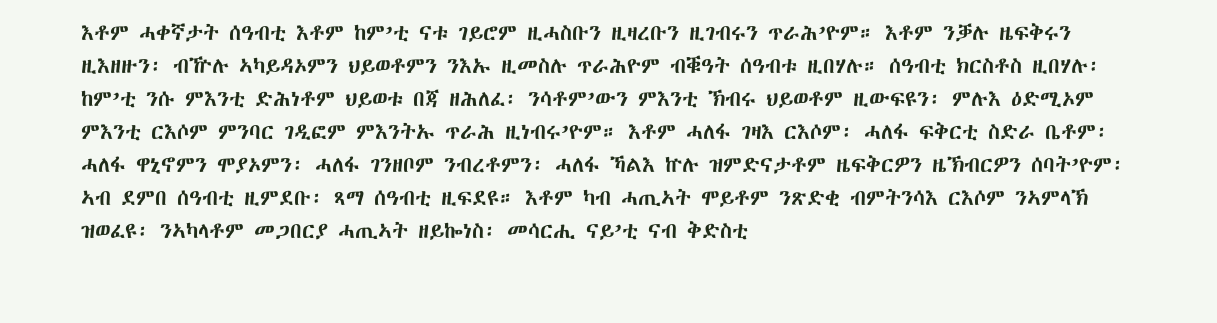እቶም ሓቀኛታት ሰዓብቲ እቶም ከም’ቲ ናቱ ገይሮም ዚሓስቡን ዚዛረቡን ዚገብሩን ጥራሕ’ዮም። እቶም ንቓሉ ዜፍቅሩን ዚእዘዙን፡ ብዅሉ ኣካይዳኦምን ህይወቶምን ንእኡ ዚመስሉ ጥራሕዮም ብቑዓት ሰዓብቱ ዚበሃሉ። ሰዓብቲ ክርስቶስ ዚበሃሉ፡ ከም’ቲ ንሱ ምእንቲ ድሕነቶም ህይወቱ በጃ ዘሕለፈ፡ ንሳቶም’ውን ምእንቲ ኽብሩ ህይወቶም ዚውፍዩን፡ ምሉእ ዕድሚኦም ምእንቲ ርእሶም ምንባር ገዲፎም ምእንትኡ ጥራሕ ዚነብሩ’ዮም። እቶም ሓለፋ ገዛእ ርእሶም፡ ሓለፋ ፍቅርቲ ስድራ ቤቶም፡ ሓለፋ ዋኒኖምን ሞያኦምን፡ ሓለፋ ገንዘቦም ንብረቶምን፡ ሓለፋ ኻልእ ኵሉ ዝምድናታቶም ዜፍቅርዎን ዜኽብርዎን ሰባት’ዮም፡ ኣብ ደምበ ሰዓብቲ ዚምደቡ፡ ጻማ ሰዓብቲ ዚፍደዩ። እቶም ካብ ሓጢኣት ሞይቶም ንጽድቂ ብምትንሳእ ርእሶም ንኣምላኽ ዝወፈዩ፡ ንኣካላቶም መጋበርያ ሓጢኣት ዘይኰነስ፡ መሳርሒ ናይ’ቲ ናብ ቅድስቲ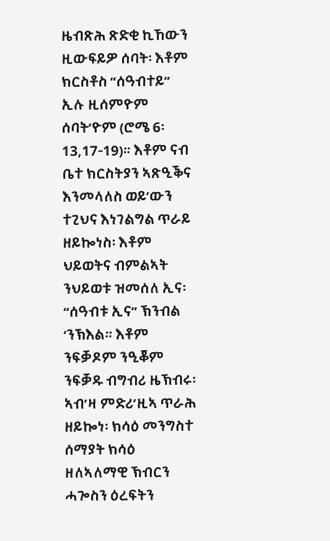ዜብጽሕ ጽድቂ ኪኸውን ዚውፍይዎ ሰባት፡ እቶም ክርስቶስ “ሰዓብተይ” ኢሉ ዚሰምዮም ሰባት’ዮም (ሮሜ 6፡13,17-19)። እቶም ናብ ቤተ ክርስትያን ኣጽዒቕና እንመላለስ ወይ’ውን ተጊህና እነገልግል ጥራይ ዘይኰነስ፡ እቶም ህይወትና ብምልኣት ንህይወቱ ዝመሰለ ኢና፡ “ሰዓብቱ ኢና” ኽንብል ‘ንኽእል። እቶም ንፍቓዶም ንዒቖም ንፍቓዱ ብግብሪ ዜኽብሩ፡ ኣብ’ዛ ምድሪ’ዚኣ ጥራሕ ዘይኰነ፡ ክሳዕ መንግስተ ሰማያት ክሳዕ ዘለኣለማዊ ኽብርን ሓጐስን ዕረፍትን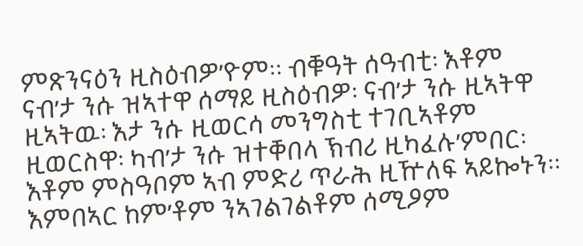ምጽንናዕን ዚስዕብዎ’ዮም። ብቑዓት ሰዓብቲ፡ እቶም ናብ’ታ ንሱ ዝኣተዋ ሰማይ ዚስዕብዎ፡ ናብ’ታ ንሱ ዚኣትዋ ዚኣትዉ፡ እታ ንሱ ዚወርሳ መንግስቲ ተገቢኣቶም ዚወርስዋ፡ ካብ’ታ ንሱ ዝተቐበላ ኽብሪ ዚካፈሉ’ምበር፡ እቶም ምስዓቦም ኣብ ምድሪ ጥራሕ ዚዅለፍ ኣይኰኑን።
እምበኣር ከም’ቶም ንኣገልገልቶም ሰሚዖም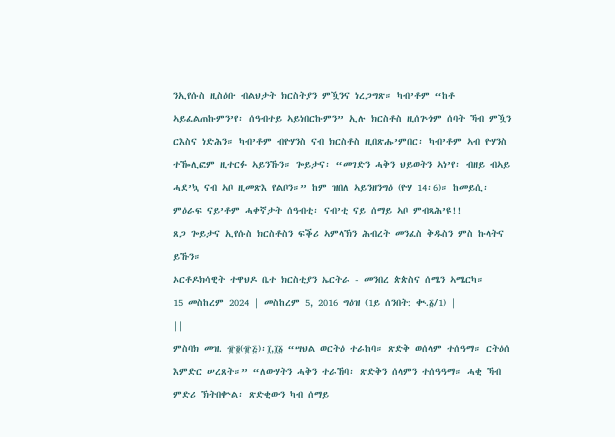ንኢየሱስ ዚስዕቡ ብልህታት ክርስትያን ምዃንና ነረጋግጽ። ካብ’ቶም “ከቶ ኣይፈልጠኩምን’የ፡ ሰዓብተይ ኣይነበርኩምን” ኢሉ ክርስቶስ ዚሰጕጎም ሰባት ኻብ ምዃን ርእስና ነድሕን። ካብ’ቶም ብዮሃንስ ናብ ክርስቶስ ዚበጽሑ’ምበር፡ ካብ’ቶም ኣብ ዮሃንስ ተዀሊፎም ዚተርፉ ኣይንኹን። ጐይታና፡ “መገድን ሓቅን ህይወትን ኣነ’የ፡ ብዘይ ብኣይ ሓደ’ኳ ናብ ኣቦ ዚመጽእ የልቦን።” ከም ዝበለ ኣይንዘንግዕ (ዮሃ 14፡6)። ከመይሲ፡ ምዕራፍ ናይ’ቶም ሓቀኛታት ሰዓብቲ፡ ናብ’ቲ ናይ ሰማይ ኣቦ ምብጻሕ’ዩ!!
ጸጋ ጐይታና ኢየሱስ ክርስቶስን ፍቕሪ ኣምላኽን ሕብረት መንፈስ ቅዱስን ምስ ኩላትና ይኹን።
ኦርቶዶክሳዊት ተዋህዶ ቤተ ክርስቲያን ኤርትራ - መንበረ ጵጵስና ሰሜን ኣሜርካ።
15 መስከረም 2024 | መስከረም 5, 2016 ግዕዝ (1ይ ሰንበት: ቊ.፩/1) |
||
ምስባክ መዝ. ፹፬(፹፭)፡፲,፲፩ “ሣህል ወርትዕ ተራከባ። ጽድቅ ወሰላም ተሰዓማ። ርትዕሰ እምድር ሠረጸት።” “ለውሃትን ሓቅን ተራኸባ፡ ጽድቅን ሰላምን ተሰዓዓማ። ሓቂ ኻብ ምድሪ ኽትበቍል፡ ጽድቂውን ካብ ሰማይ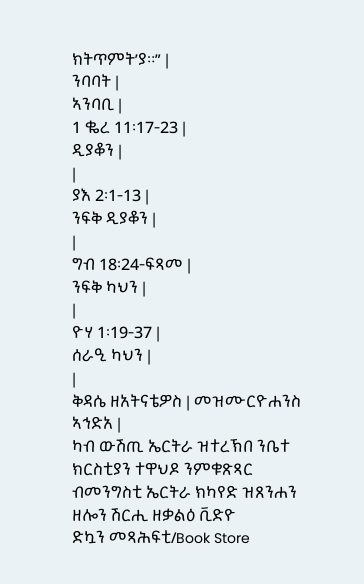ክትጥምት’ያ።” |
ንባባት |
ኣንባቢ |
1 ቈረ 11፡17-23 |
ዲያቆን |
|
ያእ 2፡1-13 |
ንፍቅ ዲያቆን |
|
ግብ 18፡24-ፍጻመ |
ንፍቅ ካህን |
|
ዮሃ 1፡19-37 |
ሰራዒ ካህን |
|
ቅዳሴ ዘአትናቴዎስ | መዝሙርዮሐንስ ኣኅድአ |
ካብ ውሽጢ ኤርትራ ዝተረኽበ ንቤተ ክርስቲያን ተዋህዶ ንምቁጽጻር ብመንግስቲ ኤርትራ ክካየድ ዝጸንሐን ዘሎን ሽርሒ ዘቃልዕ ቪድዮ
ድኳን መጻሕፍቲ/Book Store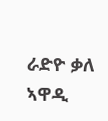ራድዮ ቃለ ኣዋዲ